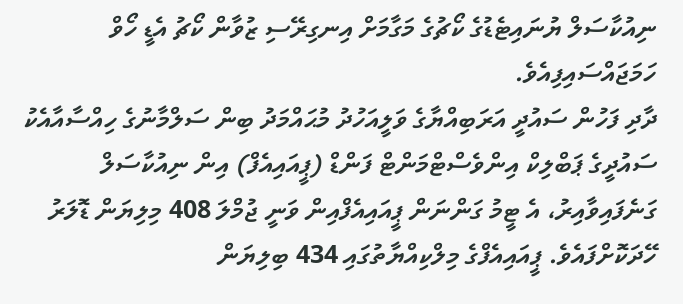ނިއުކާސަލް ޔުނައިޓެޑުގެ ކޯޗުގެ މަގާމަށް އިނގިރޭސި ޒުވާން ކޯޗު އެޑީ ހޯވް ހަމަޖައްސައިފިއެވެ.
ދާދި ފަހުން ސައުދީ އަރަބިއްޔާގެ ވަލީއަހުދު މުޙައްމަދު ބިން ސަލްމާނުގެ ހިއްސާއާއެކު ސައުދީގެ ޕަބްލިކް އިންވެސްޓްމަންޓް ފަންޑް (ޕީއައިއެފް) އިން ނިއުކާސަލް ގަނެފައިވާއިރު، އެ ޓީމު ގަންނަން ޕީއައިއެފްއިން ވަނީ ޖުމްލަ 408 މިލިޔަން ޑޮލަރު ހޭދަކޮށްފައެވެ. ޕީއައިއެފްގެ މިލްކިއްޔާތުގައި 434 ބިލިޔަން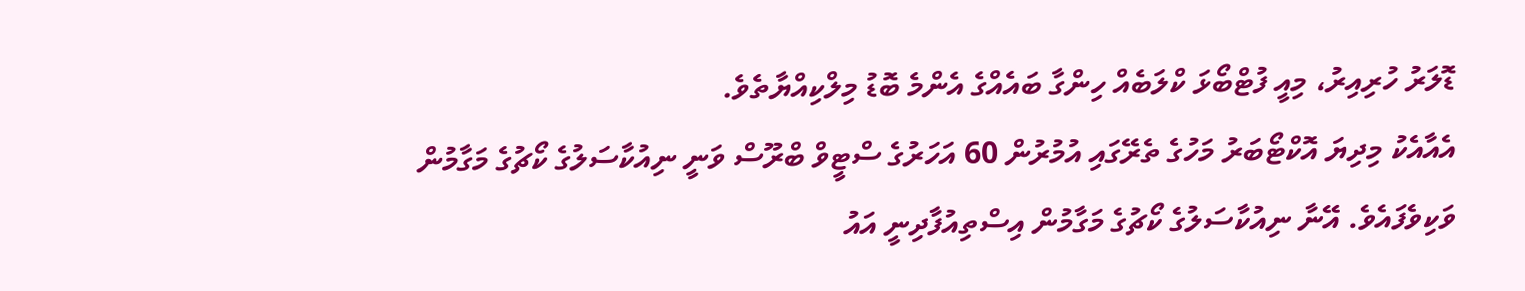ޑޮލަރު ހުރިއިރު، މިއީ ފުޓްބޯޅަ ކްލަބެއް ހިންގާ ބައެއްގެ އެންމެ ބޮޑު މިލްކިއްޔާތެވެ.
އެއާއެކު މިދިޔަ އޮކްޓޯބަރު މަހުގެ ތެރޭގައި އުމުރުން 60 އަހަރުގެ ސްޓީވް ބްރޫސް ވަނީ ނިއުކާސަލުގެ ކޯޗުގެ މަގާމުން ވަކިވެފައެވެ. އޭނާ ނިއުކާސަލުގެ ކޯޗުގެ މަގާމުން އިސްތިއުފާދިނީ އައު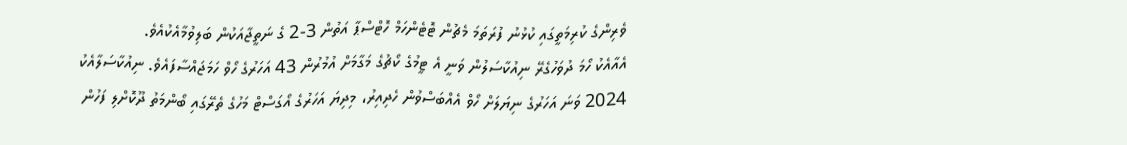ވެރިންގެ ކުރިމަތީގައި ކުޅުނު ފުރަތަމަ މެޗުން ޓޮޓެންހަމް ހޮޓްސްޕާ އަތުން 3-2 ގެ ނަތީޖާއަކުން ބަލިވުމާއެކުއެވެ.
އެއާއެކު ހޯމަ ދުވަހުގެރޭ ނިއުކާސަލުން ވަނީ އެ ޓީމުގެ ކޯޗުގެ މަގާމަށް އުމުރުން 43 އަހަރުގެ ހޯވް ހަމަޖައްސާފައެވެ. ނިއުކާސަލާއެކު 2024 ވަނަ އަހަރުގެ ނިޔަލަށް ހޯވް އެއްބަސްވުން ހެދިއިރު، މިދިޔަ އަހަރުގެ އޯގަސްޓް މަހުގެ ތެރޭގައި ބޯންމަތު ދޫކޮށްލި ފަހުން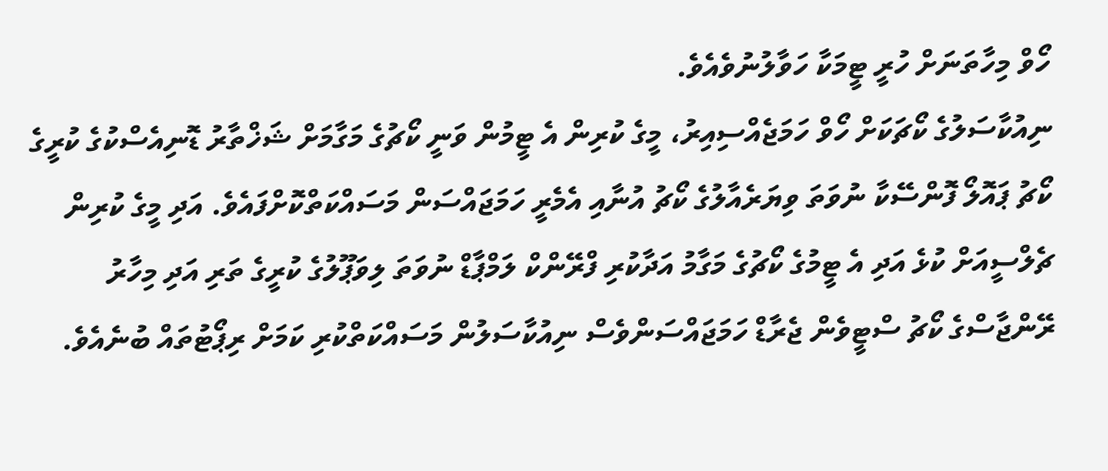ހޯވް މިހާތަނަށް ހުރީ ޓީމަކާ ހަވާލުނުވެއެވެ.
ނިއުކާސަލުގެ ކޯޗަކަށް ހޯވް ހަމަޖެއްސިއިރު، މީގެ ކުރިން އެ ޓީމުން ވަނީ ކޯޗުގެ މަގާމަށް ޝަޚްތާރު ޑޮނިއެސްކުގެ ކުރީގެ ކޯޗު ޕައޮލޯ ފޮންސޭކާ ނުވަތަ ވިޔަރެއާލުގެ ކޯޗު އުނާއި އެމެރީ ހަމަޖައްސަން މަސައްކަތްކޮށްފައެވެ. އަދި މީގެ ކުރިން ޗެލްސީއަށް ކުޅެ އަދި އެ ޓީމުގެ ކޯޗުގެ މަގާމު އަދާކުރި ފްރޭންކް ލަމްޕާޑް ނުވަތަ ލިވަޕޫލުގެ ކުރީގެ ތަރި އަދި މިހާރު ރޭންޖާސްގެ ކޯޗު ސްޓީވެން ޖެރާޑް ހަމަޖައްސަންވެސް ނިއުކާސަލުން މަސައްކަތްކުރި ކަމަށް ރިޕޯޓުތައް ބުނެއެވެ.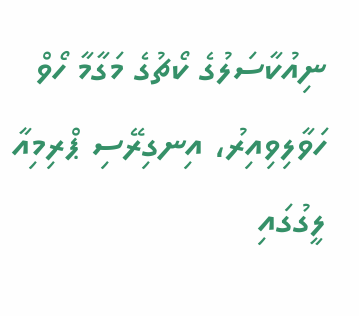ނިއުކާސަލުގެ ކޯޗުގެ މަގާމާ ހޯވް ހަވާލިވިއިރު، އިނގިރޭސި ޕްރިމިއާ ލީގުގައި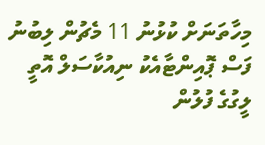މިހާތަނަށް ކުޅުނު 11 މެޗުން ލިބުނު ފަސް ޕޮއިންޓާއެކު ނިއުކާސަލް އޮތީ ލީގުގެ ފުލުން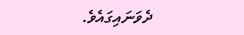ދެވަނައިގައެވެ.